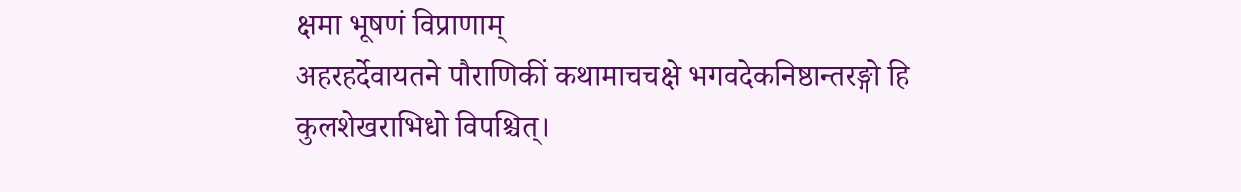क्षमा भूषणं विप्राणाम्
अहरहर्देवायतने पौराणिकीं कथामाचचक्षे भगवदेकनिष्ठान्तरङ्गो हि कुलशेखराभिधो विपश्चित्।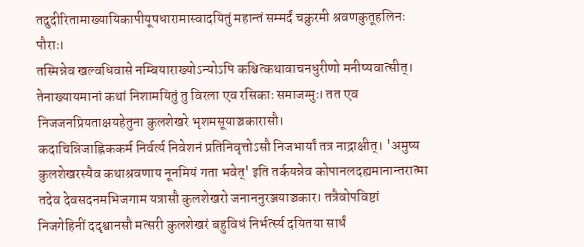तदुदीरितामाख्यायिकापीयूषधारामास्वादयितुं महान्तं सम्मर्दं चक्रुरमी श्रवणकुतूहलिनः पौराः।
तस्मिन्नेव खल्वधिवासे नम्बियाराख्योऽन्योऽपि कश्चित्कथावाचनधुरीणो मनीष्यवात्सीत्। तेनाख्यायमानां कथां निशामयितुं तु विरला एव रसिकाः समाजग्मुः। तत एव निजजनप्रियताक्षयहेतुना कुलशेखरे भृशमसूयाञ्चकारासौ।
कदाचिन्निजाह्निककर्म निर्वर्त्य निवेशनं प्रतिनिवृत्तोऽसौ निजभार्यां तत्र नाद्राक्षीत्। 'अमुष्य कुलशेखरस्यैव कथाश्रवणाय नूनमियं गता भवेत्' इति तर्कयन्नेव कोपानलदह्यमानान्तरात्मा तदेव देवसदनमभिजगाम यत्रासौ कुलशेखरो जनाननुरञ्जयाञ्चकार। तत्रैवोपविष्टां निजगेहिनीं ददृश्वानसौ मत्सरी कुलशेखरं बहुविधं निर्भर्त्स्य दयितया सार्धं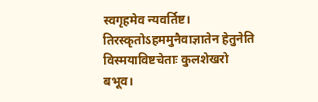स्वगृहमेव न्यवर्तिष्ट।
तिरस्कृतोऽहममुनैवाज्ञातेन हेतुनेति विस्मयाविष्टचेताः कुलशेखरो बभूव।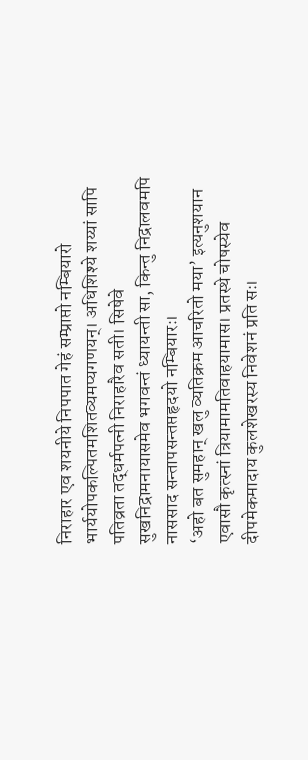निराहार एव शयनीये निपपात गेहं सम्प्राप्तो नम्बियारो भार्ययोपकल्पितमशितव्यमप्यगणयन्। अधिशिश्ये शय्यां सापि पतिव्रता तद्धर्मपत्नी निराहारैव सती। सिषेवे सुखनिद्रामनायासमेव भगवन्तं ध्यायन्ती सा, किन्तु निद्रालवमपि नाससाद सन्तापसन्तप्तहृदयो नम्बियारः।
‘अहो बत सुमहान् खलु व्यतिक्रम आचरितो मया’ इत्यनुशयान एवासौ कृत्स्नां त्रियामामतिवाहयामास। प्रतस्थे चोषस्येव दीपमेकमादाय कुलशेखरस्य निवेशनं प्रति सः।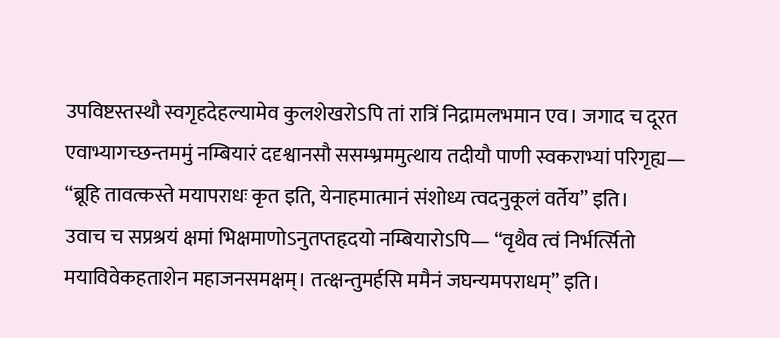उपविष्टस्तस्थौ स्वगृहदेहल्यामेव कुलशेखरोऽपि तां रात्रिं निद्रामलभमान एव। जगाद च दूरत एवाभ्यागच्छन्तममुं नम्बियारं ददृश्वानसौ ससम्भ्रममुत्थाय तदीयौ पाणी स्वकराभ्यां परिगृह्य— “ब्रूहि तावत्कस्ते मयापराधः कृत इति, येनाहमात्मानं संशोध्य त्वदनुकूलं वर्तेय” इति।
उवाच च सप्रश्रयं क्षमां भिक्षमाणोऽनुतप्तहृदयो नम्बियारोऽपि— “वृथैव त्वं निर्भर्त्सितो मयाविवेकहताशेन महाजनसमक्षम्। तत्क्षन्तुमर्हसि ममैनं जघन्यमपराधम्” इति।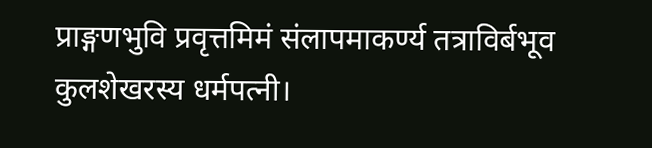प्राङ्गणभुवि प्रवृत्तमिमं संलापमाकर्ण्य तत्राविर्बभूव कुलशेखरस्य धर्मपत्नी।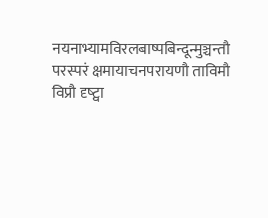नयनाभ्यामविरलबाष्पबिन्दून्मुञ्चन्तौ परस्परं क्षमायाचनपरायणौ ताविमौ विप्रौ दृष्ट्वा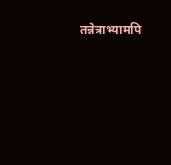तन्नेत्राभ्यामपि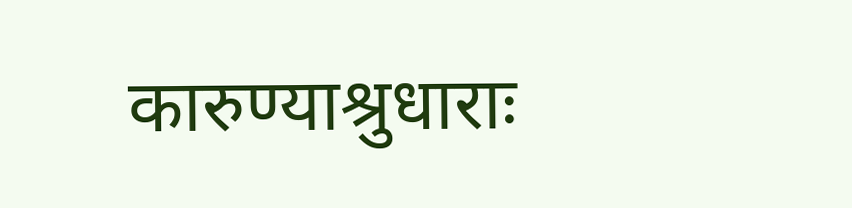कारुण्याश्रुधाराः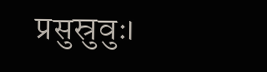प्रसुस्रुवुः।